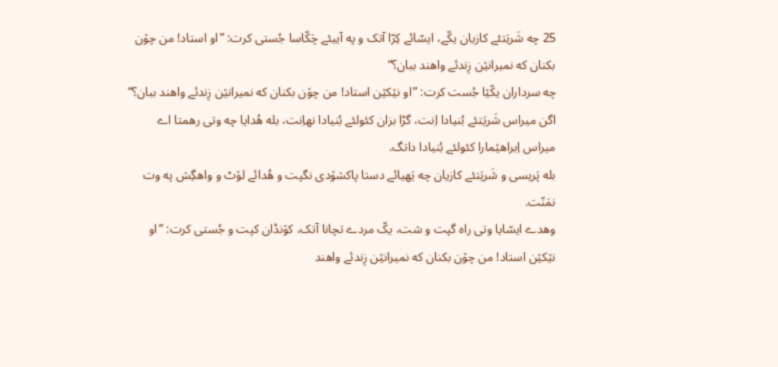25 چه شَریَتئے کازیان یکّے، ایسّائے کِرّا آتک و په آییئے چَکّاسا جُستی کرت: ”او استاد! من چۆن بکنان که نمیرانێن زِندئے واهند ببان؟“
چه سرداران یکّێا جُست کرت: ”او نێکێن استاد! من چۆن بکنان که نمیرانێن زِندئے واهند ببان؟“
اگن میراس شَریَتئے بُنیادا اِنت، گڑا بزان کئولئے بُنیادا نهاِنت، بله هُدایا چه وتی رهمتا اے میراس اِبراهێمارا کئولئے بُنیادا داتگ.
بله پَریسی و شَریَتئے کازیان چه یَهیائے دستا پاکشۆدی نگپت و هُدائے لۆٹ و واهگِش په وت نمَنّت.
وهدے ایسّایا وتی راه گپت و شت، یکّ مردے تچانا آتک، کۆنڈان کپت و جُستی کرت: ”او نێکێن استاد! من چۆن بکنان که نمیرانێن زِندئے واهند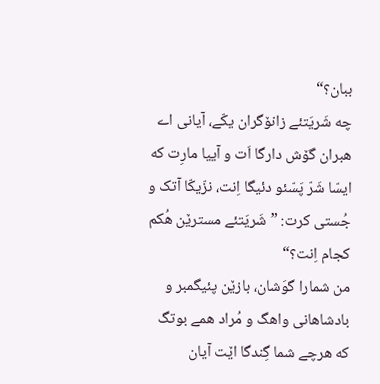ببان؟“
چه شَریَتئے زانۆگران یکّے، آیانی اے هبران گۆش دارگا اَت و آییا مارِت که ایسّا شَرّ پَسّئو دئیگا اِنت، نزّیکّا آتک و جُستی کرت: ”شَریَتئے مسترێن هُکم کجام اِنت؟“
من شمارا گوَشان، بازێن پئیگمبر و بادشاهانی واهگ و مُراد همے بوتگ که هرچے شما گِندگا اێت آیان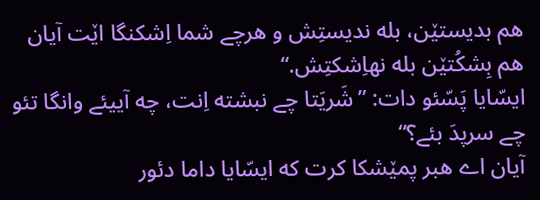هم بدیستێن، بله ندیستِش و هرچے شما اِشکنگا اێت آیان هم بِشکُتێن بله نهاِشکتِش.“
ایسّایا پَسّئو دات: ”شَریَتا چے نبشته اِنت، چه آییئے وانگا تئو چے سرپدَ بئے؟“
آیان اے هبر پمێشکا کرت که ایسّایا داما دئور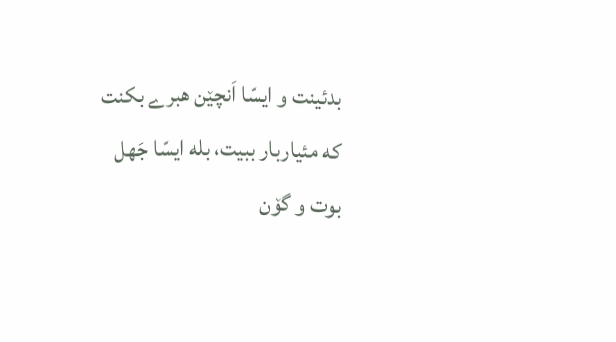بدئینت و ایسّا اَنچێن هبرے بکنت که مئیاربار ببیت، بله ایسّا جَهل بوت و گۆن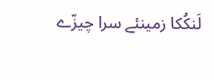لَنکُکا زمینئے سرا چیزّے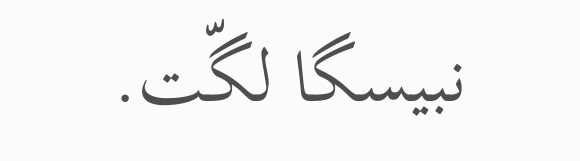نبیسگا لگّت.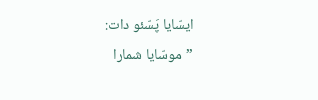ایسّایا پَسّئو دات: ”موسّایا شمارا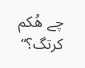چے هُکم کرتگ؟“